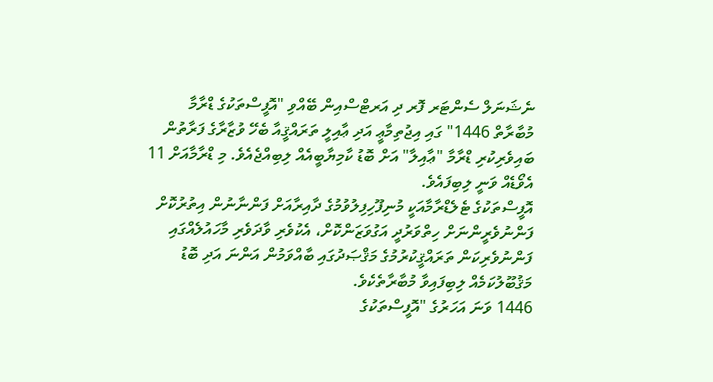ނެޝަނަލް ސެންޓަރ ފޮރ ދި އަރޓްސްއިން ބޭއްވި "އޮފީސްތަކުގެ ޑްރާމާ މުބާރާތް 1446" ގައި އިޖުތިމާޢީ އަދި ޢާއިލީ ތަރައްޤީއާ ބެހޭ ވުޒާރާގެ ފަރާތުން ބައިވެރިކުރި ޑްރާމާ "ޢާއިލާ" އަށް ބޮޑު ކާމިޔާބީއެއް ލިބިއްޖެއެވެ. މި ޑްރާމާއަށް 11 އެވޯޑެއް ވަނީ ލިބިފައެވެ.
އޮފީސްތަކުގެ ޓެލެޑްރާމާއަކީ މުނިފޫހިފިލުވުމުގެ ދާއިރާއަށް ފަންނާނުން އިތުރުކޮށް ފަންނުވެރީންނަށް ހިތްވަރުދީ އަގުވަޒަންކޮށް، އެކުވެރި ވާދަވެރި މާހައުލެއްގައި ފަންނުވެރިކަން ތަރައްޤީކުރުމުގެ މަޤްޞަދުގައި ބާއްވަމުން އަންނަ އަދި ބޮޑު މަޤުބޫލުކަމެއް ލިބިފައިވާ މުބާރާތެކެވެ.
1446 ވަނަ އަހަރުގެ "އޮފީސްތަކުގެ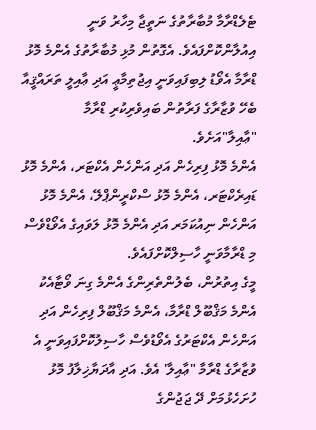ޓެލެޑްރާމާ މުބާރާތުގެ ނަތީޖާ މިހާރު ވަނީ އިއުލާންކޮށްފައެވެ. އެގޮތުން މުޅި މުބާރާތުގެ އެންމެ މޮޅު ޑްރާމާ އެވޯޑު ލިބިފައިވަނީ އިޖުތިމާޢީ އަދި ޢާއިލީ ތަރައްޤީއާ ބެހޭ ވުޒާރާގެ ފަރާތުން ބައިވެރިކުރި ޑްރާމާ "ޢާއިލާ"އަށެވެ.
އެންމެ މޮޅު ފިރިހެން އަދި އަންހެން އެކްޓަރ، އެންމެ މޮޅު ޑައިރެކްޓަރ، އެންމެ މޮޅު ސްކްރީންޕްލޭ، އެންމެ މޮޅު އަންހެން ނިއުކަމަރ އަދި އެންމެ މޮޅު ލަވައިގެ އެވޯޑްވެސް މި ޑްރާމާވަނީ ހާސިލްކޮށްފައެވެ.
މީގެ އިތުރުން، ބެލުންތެރިންގެ އެންމެ ގިނަ ވޯޓާއެކު އެންމެ މަޤްބޫލް ޑްރާމާ، އެންމެ މަޤްބޫލް ފިރިހެން އަދި އަންހެން އެކްޓަރުގެ އެވޯޑުވެސް ހާސިލުކޮށްފައިވަނީ އެ ވުޒާރާގެ ޑްރާމާ "ޢާއިލާ' އެވެ. އަދި އާދަޔާޚިލާފު މޮޅު ހުށަހެޅުމަށް ދޭ ޖަޖުންގެ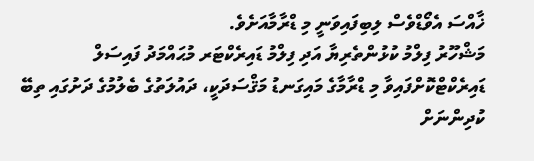ޚާއްސަ އެވޯޑްވެސް ލިބިފައިވަނީ މި ޑްރާމާއަށެވެ.
މަޝްހޫރު ފިލްމު ކުޅުންތެރިޔާ އަދި ފިލްމު ޑައިރެކްޓަރ މުޙައްމަދު ފައިސަލް ޑައިރެކްޓްކޮށްފައިވާ މި ޑްރާމާގެ މައިގަނޑު މަޤްސަދަކީ، ދައުލަތުގެ ބެލުމުގެ ދަށުގައި ތިބޭ ކުދިންނަށް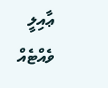ޢާއިލީ ވެއްޓެއް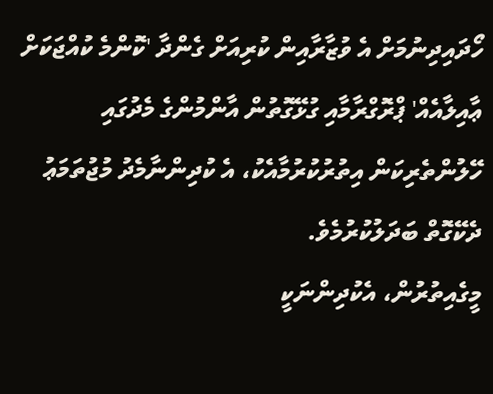ހޯދައިދިނުމަށް އެ ވުޒާރާއިން ކުރިއަށް ގެންދާ 'ކޮންމެ ކުއްޖަކަށް ޢާއިލާއެއް' ޕްރޮގްރާމާއި ގުޅޭގޮތުން އާންމުންގެ މެދުގައި ހޭލުންތެރިކަން އިތުރުކުރުމާއެކު، އެ ކުދިންނާމެދު މުޖުތަމަޢު ދެކޭގޮތް ބަދަލުކުރުމެވެ.
މީގެއިތުރުން، އެކުދިންނަކީ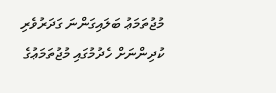މުޖުތަމަޢު ބަލައިގަންނަ ގަދަރުވެރި ކުދިންނަށް ހެދުމުގައި މުޖުތަމަޢުގެ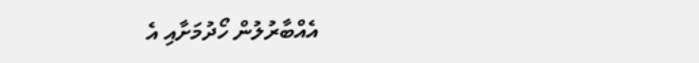އެއްބާރުލުން ހޯދުމަށާއި އެ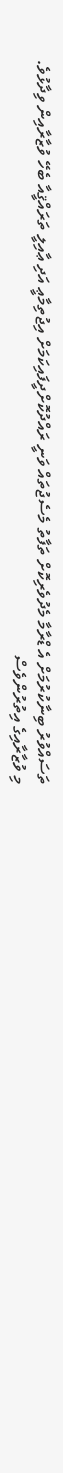ތަސައްވުރު ބިނާކުރުމަށް އެ ޑްރާމާ މެދުވެރިކޮށް ތަފާތު މެސެޖުތައް ވަނީ ރައްދުކޮށްދީފައިކަމަށް އިޖުތިމާޢީ އަދި ޢާއިލީ ތަރައްޤީއާ ބެހޭ ވުޒާރާއިން ވިދާޅުވެ.
މި ވުޒާރާއިގެ އިތުރުންވެސް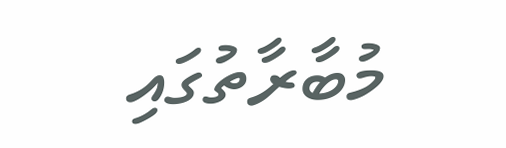މުބާރާތުގައި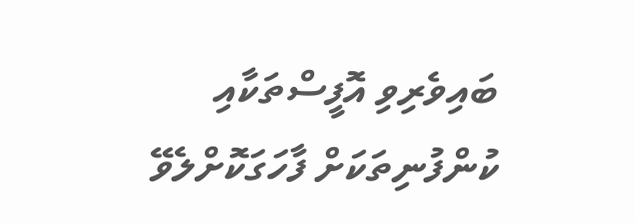ބައިވެރިވި އޮފީސްތަކާއި ކުންފުނިތަކަށް ފާހަގަކޮށްލެވޭ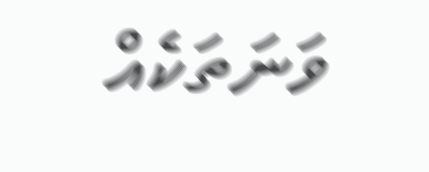ވަނަތަކެއް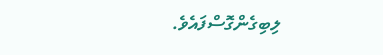ލިބިގެންގޮސްފައެވެ.